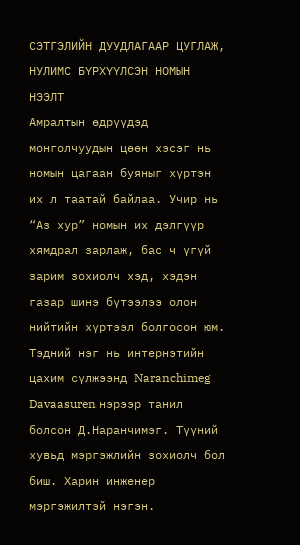СЭТГЭЛИЙН ДУУДЛАГААР ЦУГЛАЖ, НУЛИМС БҮРХҮҮЛСЭН НОМЫН НЭЭЛТ
Амралтын өдрүүдэд монголчуудын цөөн хэсэг нь номын цагаан буяныг хүртэн их л таатай байлаа. Учир нь “Аз хур” номын их дэлгүүр хямдрал зарлаж, бас ч үгүй зарим зохиолч хэд, хэдэн газар шинэ бүтээлээ олон нийтийн хүртээл болгосон юм. Тэдний нэг нь интернэтийн цахим сүлжээнд Naranchimeg Davaasuren нэрээр танил болсон Д.Наранчимэг. Түүний хувьд мэргэжлийн зохиолч бол биш. Харин инженер мэргэжилтэй нэгэн.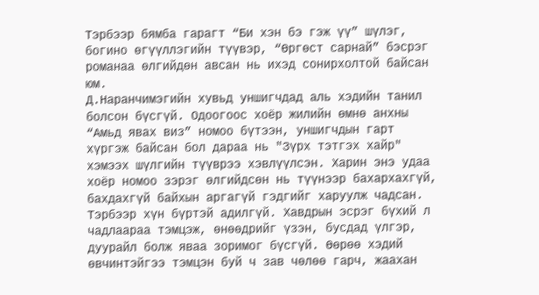Тэрбээр бямба гарагт “Би хэн бэ гэж үү” шүлэг, богино өгүүллэгийн түүвэр, “Өргөст сарнай” бэсрэг романаа өлгийдөн авсан нь ихэд сонирхолтой байсан юм.
Д.Наранчимэгийн хувьд уншигчдад аль хэдийн танил болсон бүсгүй. Одоогоос хоёр жилийн өмнө анхны “Амьд явах виз” номоо бүтээн, уншигчдын гарт хүргэж байсан бол дараа нь "Зүрх тэтгэх хайр" хэмээх шүлгийн түүврээ хэвлүүлсэн. Харин энэ удаа хоёр номоо зэрэг өлгийдсөн нь түүнээр бахархахгүй, бахдахгүй байхын аргагүй гэдгийг харуулж чадсан. Тэрбээр хүн бүртэй адилгүй. Хавдрын эсрэг бүхий л чадлаараа тэмцэж, өнөөдрийг үзэн, бусдад үлгэр, дуурайл болж яваа зоримог бүсгүй. Өөрөө хэдий өвчинтэйгээ тэмцэн буй ч зав чөлөө гарч, жаахан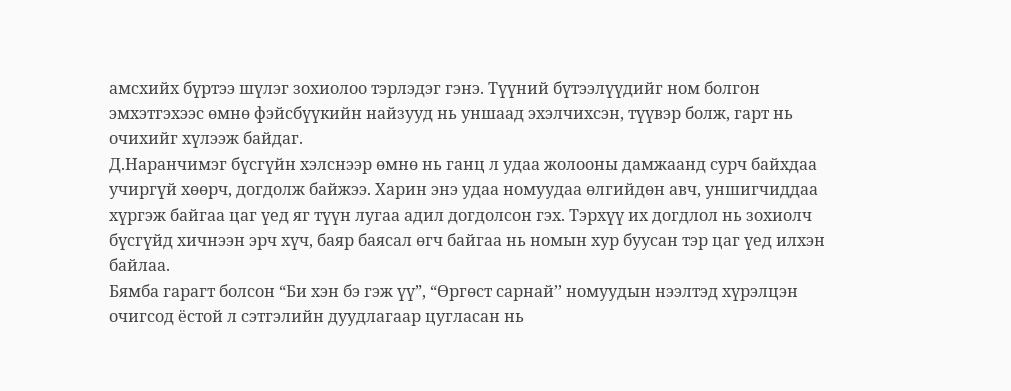амсхийх бүртээ шүлэг зохиолоо тэрлэдэг гэнэ. Түүний бүтээлүүдийг ном болгон эмхэтгэхээс өмнө фэйсбүүкийн найзууд нь уншаад эхэлчихсэн, түүвэр болж, гарт нь очихийг хүлээж байдаг.
Д.Наранчимэг бүсгүйн хэлснээр өмнө нь ганц л удаа жолооны дамжаанд сурч байхдаа учиргүй хөөрч, догдолж байжээ. Харин энэ удаа номуудаа өлгийдөн авч, уншигчиддаа хүргэж байгаа цаг үед яг түүн лугаа адил догдолсон гэх. Тэрхүү их догдлол нь зохиолч бүсгүйд хичнээн эрч хүч, баяр баясал өгч байгаа нь номын хур буусан тэр цаг үед илхэн байлаа.
Бямба гарагт болсон “Би хэн бэ гэж үү”, “Өргөст сарнай’’ номуудын нээлтэд хүрэлцэн очигсод ёстой л сэтгэлийн дуудлагаар цугласан нь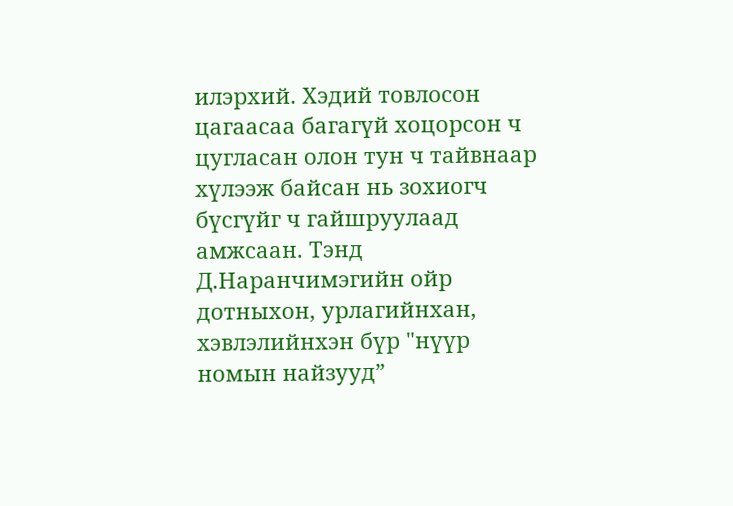илэрхий. Хэдий товлосон цагаасаа багагүй хоцорсон ч цугласан олон тун ч тайвнаар хүлээж байсан нь зохиогч бүсгүйг ч гайшруулаад амжсаан. Тэнд Д.Наранчимэгийн ойр дотныхон, урлагийнхан, хэвлэлийнхэн бүр "нүүр номын найзууд”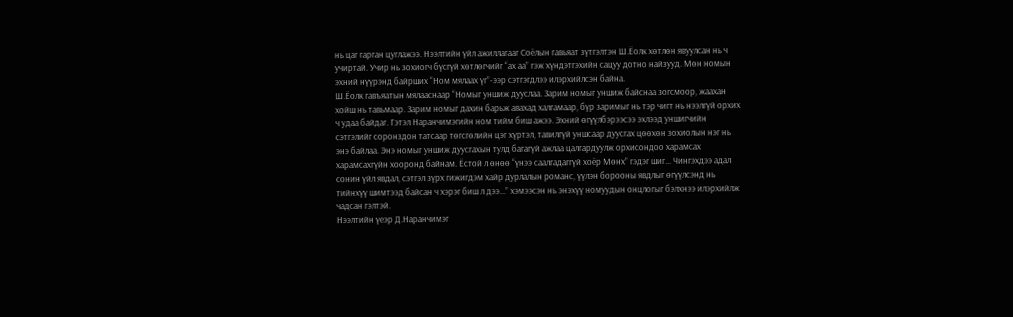нь цаг гарган цуглажээ. Нээлтийн үйл ажиллагааг Соёлын гавьяат зүтгэлтэн Ш.Ёолк хөтлөн явуулсан нь ч учиртай. Учир нь зохиогч бүсгүй хөтлөгчийг “ах аа” гэж хүндэтгэхийн сацуу дотно найзууд. Мөн номын эхний нүүрэнд байрших “Ном мялаах үг”-ээр сэтгэгдлээ илэрхийлсэн байна.
Ш.Ёолк гавъяатын мялааснаар “Номыг уншиж дууслаа. Зарим номыг уншиж байснаа зогсмоор, жаахан хойш нь тавьмаар. Зарим номыг дахин барьж авахад халгамаар, бүр заримыг нь тэр чигт нь нээлгүй орхих ч удаа байдаг. Гэтэл Наранчимэгийн ном тийм биш ажээ. Эхний өгүүлбэрээсээ эхлээд уншигчийн сэтгэлийг соронздон татсаар төгсгөлийн цэг хүртэл, тавилгүй уншсаар дуусгах цөөхөн зохиолын нэг нь энэ байлаа. Энэ номыг уншиж дуусгахын тулд багагүй ажлаа цалгардуулж орхисондоо харамсах харамсахгүйн хооронд байнам. Ёстой л өнөө “үнээ саалгадаггүй хоёр Мөнх” гэдэг шиг... Чингэхдээ адал сонин үйл явдал, сэтгэл зүрх гижигдэм хайр дурлалын романс, үүлэн борооны явдлыг өгүүлсэнд нь тийнхүү шимтээд байсан ч хэрэг биш л дээ...” хэмээсэн нь энэхүү номуудын онцлогыг бэлхнээ илэрхийлж чадсан гэлтэй.
Нээлтийн үеэр Д.Наранчимэг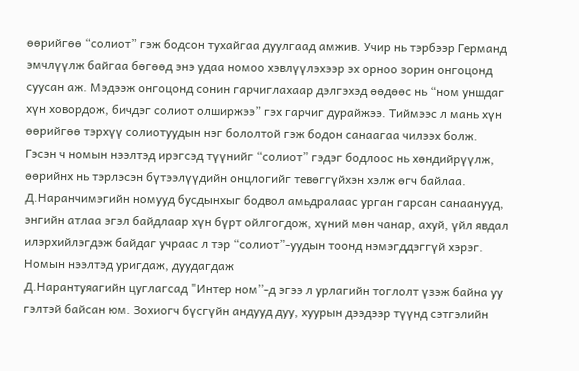өөрийгөө “солиот” гэж бодсон тухайгаа дуулгаад амжив. Учир нь тэрбээр Германд эмчлүүлж байгаа бөгөөд энэ удаа номоо хэвлүүлэхээр эх орноо зорин онгоцонд суусан аж. Мэдээж онгоцонд сонин гарчиглахаар дэлгэхэд өөдөөс нь “ном уншдаг хүн ховордож, бичдэг солиот олширжээ” гэх гарчиг дурайжээ. Тиймээс л мань хүн өөрийгөө тэрхүү солиотуудын нэг бололтой гэж бодон санаагаа чилээх болж.
Гэсэн ч номын нээлтэд ирэгсэд түүнийг “солиот” гэдэг бодлоос нь хөндийрүүлж, өөрийнх нь тэрлэсэн бүтээлүүдийн онцлогийг тевөггүйхэн хэлж өгч байлаа. Д.Наранчимэгийн номууд бусдынхыг бодвол амьдралаас урган гарсан санаанууд, энгийн атлаа эгэл байдлаар хүн бүрт ойлгогдож, хүний мөн чанар, ахуй, үйл явдал илэрхийлэгдэж байдаг учраас л тэр “солиот”-уудын тоонд нэмэгддэггүй хэрэг. Номын нээлтэд уригдаж, дуудагдаж
Д.Нарантуяагийн цуглагсад "Интер ном’’-д эгээ л урлагийн тоглолт үзэж байна уу гэлтэй байсан юм. Зохиогч бүсгүйн андууд дуу, хуурын дээдээр түүнд сэтгэлийн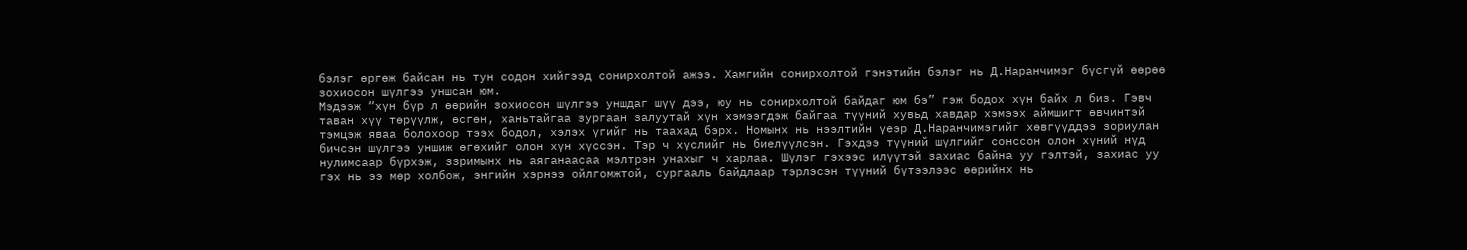бэлэг өргөж байсан нь тун содон хийгээд сонирхолтой ажээ. Хамгийн сонирхолтой гэнэтийн бэлэг нь Д.Наранчимэг бүсгүй өөрөө зохиосон шүлгээ уншсан юм.
Мэдээж “хүн бүр л өөрийн зохиосон шүлгээ уншдаг шүү дээ, юу нь сонирхолтой байдаг юм бэ” гэж бодох хүн байх л биз. Гэвч таван хүү төрүүлж, өсгөн, ханьтайгаа зургаан залуутай хүн хэмээгдэж байгаа түүний хувьд хавдар хэмээх аймшигт өвчинтэй тэмцэж яваа болохоор тээх бодол, хэлэх үгийг нь таахад бэрх. Номынх нь нээлтийн үеэр Д.Наранчимэгийг хөвгүүддээ зориулан бичсэн шүлгээ уншиж өгөхийг олон хүн хүссэн. Тэр ч хүслийг нь биелүүлсэн. Гэхдээ түүний шүлгийг сонссон олон хүний нүд нулимсаар бүрхэж, ззримынх нь аяганаасаа мэлтрэн унахыг ч харлаа. Шүлэг гэхээс илүүтэй захиас байна уу гэлтэй, захиас уу гэх нь ээ мөр холбож, энгийн хэрнээ ойлгомжтой, сургааль байдлаар тэрлэсэн түүний бүтээлээс өөрийнх нь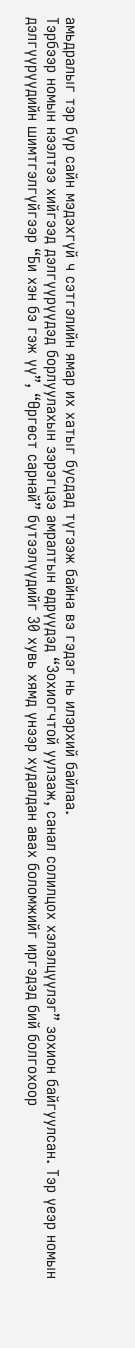амьдралыг тэр бүр сайн мэдэхгүй ч сэтгэлийн ямар их хатыг бусдад түгээж байна вэ гэдэг нь илэрхий байлаа.
Тэрбээр номын нээлтээ хийгээд дэлгүүрүүдэд борлуулахын зэрэгцээ амралтын өдрүүдэд “Зохиогчтой уулзаж, санал солилцох хэлэлцүүлэг” зохион байгуулсан. Тэр үеэр номын дэлгүүрүүдийн шимтгэлгүйгээр “Би хэн бэ гэж үү”, “Өргөст сарнай” бүтээлүүдийг 30 хувь хямд үнээр худалдан авах боломжийг иргэдэд бий болгохоор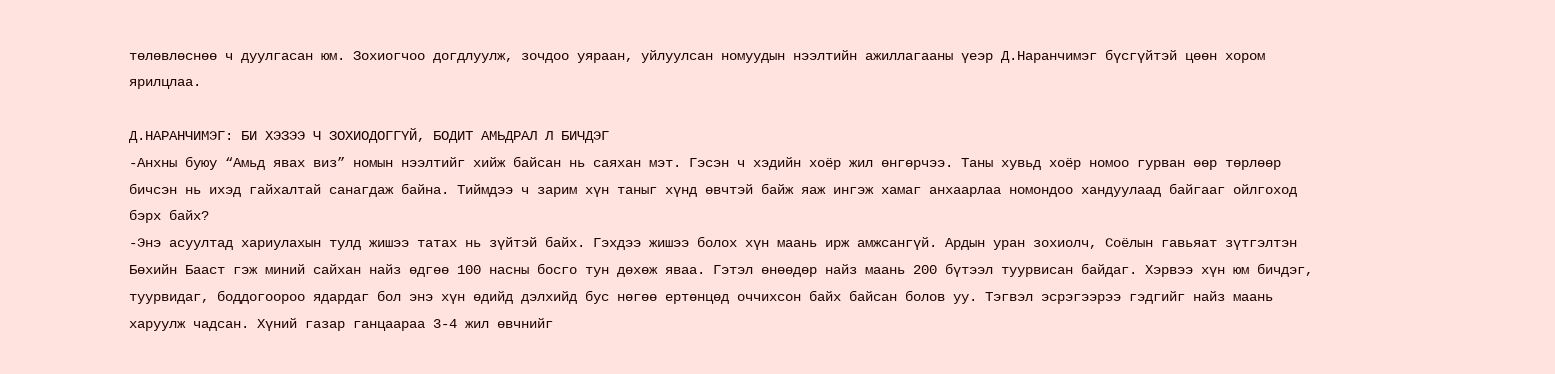төлөвлөснөө ч дуулгасан юм. Зохиогчоо догдлуулж, зочдоо уяраан, уйлуулсан номуудын нээлтийн ажиллагааны үеэр Д.Наранчимэг бүсгүйтэй цөөн хором ярилцлаа.

Д.НАРАНЧИМЭГ: БИ ХЭЗЭЭ Ч ЗОХИОДОГГҮЙ, БОДИТ АМЬДРАЛ Л БИЧДЭГ
-Анхны буюу “Амьд явах виз” номын нээлтийг хийж байсан нь саяхан мэт. Гэсэн ч хэдийн хоёр жил өнгөрчээ. Таны хувьд хоёр номоо гурван өөр төрлөөр бичсэн нь ихэд гайхалтай санагдаж байна. Тиймдээ ч зарим хүн таныг хүнд өвчтэй байж яаж ингэж хамаг анхаарлаа номондоо хандуулаад байгааг ойлгоход бэрх байх?
-Энэ асуултад хариулахын тулд жишээ татах нь зүйтэй байх. Гэхдээ жишээ болох хүн маань ирж амжсангүй. Ардын уран зохиолч, Соёлын гавьяат зүтгэлтэн Бөхийн Бааст гэж миний сайхан найз өдгөө 100 насны босго тун дөхөж яваа. Гэтэл өнөөдөр найз маань 200 бүтээл туурвисан байдаг. Хэрвээ хүн юм бичдэг, туурвидаг, боддогоороо ядардаг бол энэ хүн өдийд дэлхийд бус нөгөө ертөнцөд оччихсон байх байсан болов уу. Тэгвэл эсрэгээрээ гэдгийг найз маань харуулж чадсан. Хүний газар ганцаараа 3-4 жил өвчнийг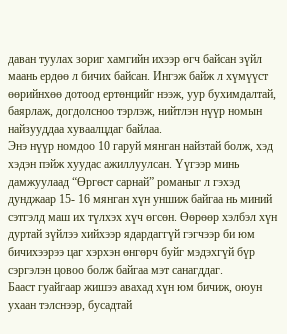даван туулах зориг хамгийн ихээр өгч байсан зүйл маань ердөө л бичих байсан. Ингэж байж л хүмүүст өөрийнхөө дотоод ертөнцийг нээж, уур бухимдалтай, баярлаж, догдолсноо тэрлэж, нийтлэн нүүр номын найзууддаа хуваалцдаг байлаа.
Энэ нүүр номдоо 10 гаруй мянган найзтай болж, хэд хэдэн пэйж хуудас ажиллуулсан. Үүгээр минь дамжуулаад “Өргөст сарнай” романыг л гэхэд дунджаар 15- 16 мянган хүн уншиж байгаа нь миний сэтгэлд маш их түлхэх хүч өгсөн. Өөрөөр хэлбэл хүн дуртай зүйлээ хийхээр ядардаггүй гэгчээр би юм бичихээрээ цаг хэрхэн өнгөрч буйг мэдэхгүй бүр сэргэлэн цовоо болж байгаа мэт санагддаг.
Бааст гуайгаар жишээ авахад хүн юм бичиж, оюун ухаан тэлснээр, бусадтай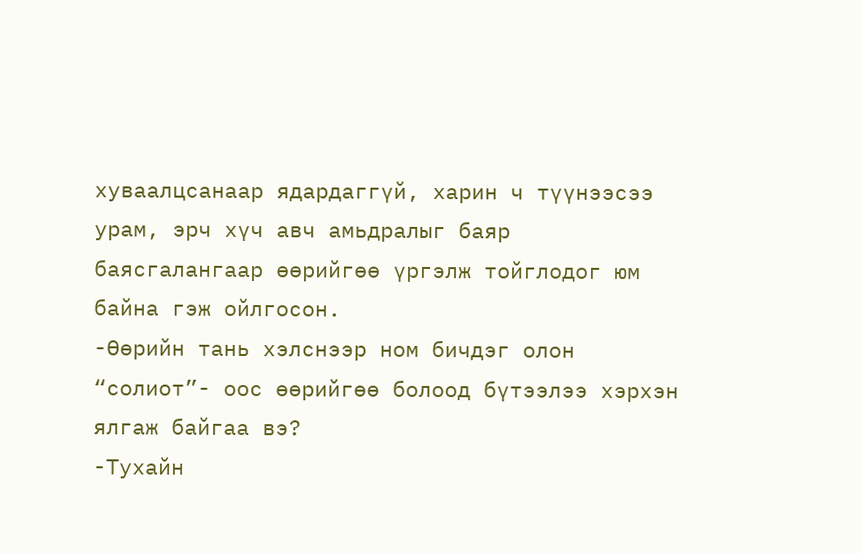хуваалцсанаар ядардаггүй, харин ч түүнээсээ урам, эрч хүч авч амьдралыг баяр баясгалангаар өөрийгөө үргэлж тойглодог юм байна гэж ойлгосон.
-Өөрийн тань хэлснээр ном бичдэг олон “солиот”- оос өөрийгөө болоод бүтээлээ хэрхэн ялгаж байгаа вэ?
-Тухайн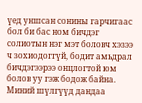үед уншсан сонины гарчигаас бол би бас ном бичдэг солиотын нэг мэт боловч хэзээ ч зохиодоггүй, бодит амьдрал бичдэгээрээ онцлогтой юм болов уу гэж бодож байна. Миний шүлгүүд дандаа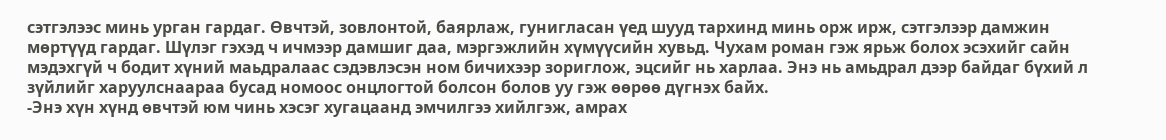сэтгэлээс минь урган гардаг. Өвчтэй, зовлонтой, баярлаж, гунигласан үед шууд тархинд минь орж ирж, сэтгэлээр дамжин мөртүүд гардаг. Шүлэг гэхэд ч ичмээр дамшиг даа, мэргэжлийн хүмүүсийн хувьд. Чухам роман гэж ярьж болох эсэхийг сайн мэдэхгүй ч бодит хүний маьдралаас сэдэвлэсэн ном бичихээр зориглож, эцсийг нь харлаа. Энэ нь амьдрал дээр байдаг бүхий л зүйлийг харуулснаараа бусад номоос онцлогтой болсон болов уу гэж өөрөө дүгнэх байх.
-Энэ хүн хүнд өвчтэй юм чинь хэсэг хугацаанд эмчилгээ хийлгэж, амрах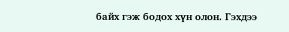байх гэж бодох хүн олон. Гэхдээ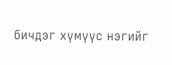бичдэг хүмүүс нэгийг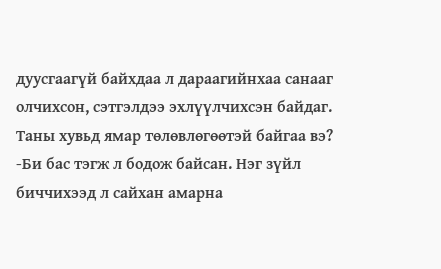дуусгаагүй байхдаа л дараагийнхаа санааг олчихсон, сэтгэлдээ эхлүүлчихсэн байдаг. Таны хувьд ямар төлөвлөгөөтэй байгаа вэ?
-Би бас тэгж л бодож байсан. Нэг зүйл биччихээд л сайхан амарна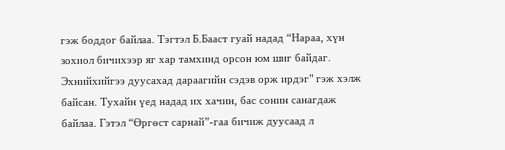гэж боддог байлаа. Тэгтэл Б.Бааст гуай надад “Нараа, хүн зохиол бичихээр яг хар тамхинд орсон юм шиг байдаг. Эхнийхийгээ дуусахад дараагийн сэдэв орж ирдэг" гэж хэлж байсан. Тухайн үед надад их хачин, бас сонин санагдаж байлаа. Гэтэл “Өргөст сарнай”-гаа бичиж дуусаад л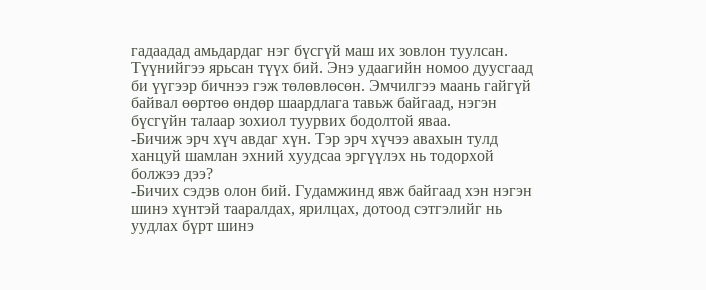гадаадад амьдардаг нэг бүсгүй маш их зовлон туулсан. Түүнийгээ ярьсан түүх бий. Энэ удаагийн номоо дуусгаад би үүгээр бичнээ гэж төлөвлөсөн. Эмчилгээ маань гайгүй байвал өөртөө өндөр шаардлага тавьж байгаад, нэгэн бүсгүйн талаар зохиол туурвих бодолтой яваа.
-Бичиж эрч хүч авдаг хүн. Тэр эрч хүчээ авахын тулд ханцуй шамлан эхний хуудсаа эргүүлэх нь тодорхой болжээ дээ?
-Бичих сэдэв олон бий. Гудамжинд явж байгаад хэн нэгэн шинэ хүнтэй тааралдах, ярилцах, дотоод сэтгэлийг нь уудлах бүрт шинэ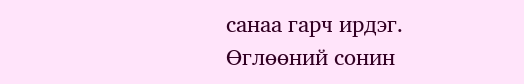санаа гарч ирдэг.
Өглөөний сонин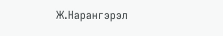Ж.Нарангэрэл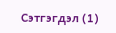Сэтгэгдэл (1)